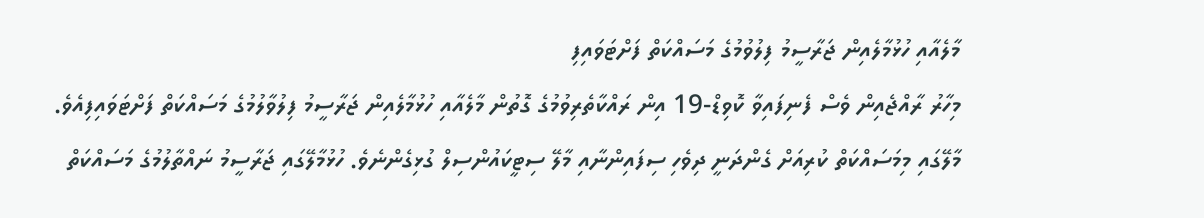މާލެއާއި ހުޅުމާލެއިން ޖަރާސީމު ފިލުވުމުގެ މަސައްކަތް ފަށްޓަވައިފި
މިހާރު ރާއްޖެއިން ވެސް ފެނިފައިވާ ކޮވިޑް-19 އިން ރައްކާތެރިވުމުގެ ގޮތުން މާލެއާއި ހުޅުމާލެއިން ޖަރާސީމު ފިލުވާލުމުގެ މަސައްކަތް ފަށްޓަވައިފިއެވެ.
މާލޭގައި މިމަސައްކަތް ކުރިއަށް ގެންދަނީ ދިވެހި ސިފައިންނާއި މާލޭ ސިޓީކައުންސިލް ގުޅިގެންނެވެ. ހުޅުމާލޭގައި ޖަރާސީމު ނައްތާލުމުގެ މަސައްކަތް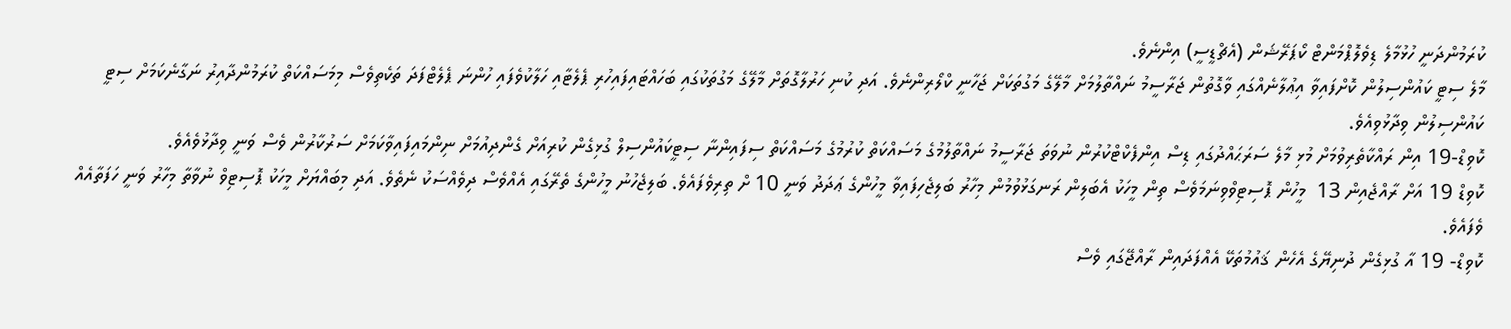ކުރަމުންދަނީ ހުޅުމާލެ ޑިވެލޮޕްމަންޓް ކޯޕަރޭޝަން (އެޗްޑީސީ) އިންނެވެ.
މާލެ ސިޓީ ކައުންސިލުން ކޮށްފައިވާ އިޢުލާނެއްގައި ވާގޮތުން ޖަރާސީމު ނައްތާލުމަށް މާލޭގެ މަގުތަކަށް ޖަހާނީ ކްލޯރިންނެވެ. އަދި ކުނި ހަރުލާގޮތަށް މާލޭގެ މަގުތަކުގައި ބަހައްޓައިފައިހުރި ޕެލެޓާއި ހަލާކުވެފައި ހުންނަ ޕެލެޓްފަދަ ތަކެތިވެސް މިމަސައްކަތް ކުރަމުންދާއިރު ނަގާނެކަމަށް ސިޓީ ކައުންސިލުން ވިދާޅުވިއެވެ.
ކޮވިޑް-19 އިން ރައްކާތެރިވުމަށް މުޅި މާލެ ސަރަޙައްދުގައި ޑިސް އިންފެކްޓްކުރުން ނުވަތަ ޖަރާސީމު ނައްތާލުމުގެ މަސައްކަތް ކުރުމުގެ މަސައްކަތް ސިފައިންނާ ސިޓީކައުންސިލް ގުޅިގެން ކުރިއަށް ގެންދިއުމަށް ނިންމައިފައިވާކަމަށް ސަރުކާރުން ވެސް ވަނީ ވިދާޅުވެއެވެ.
ކޮވިޑް 19 އަށް ރާއްޖެއިން 13  މީހުން ޕޮސިޓިވްވިނަމަވެސް ތިން މީހަކު އެބަލިން ރަނގަޅުވުމުން މިހާރު ބަލިޖެހިފައިވާ މީހުންގެ ޢަދަދު ވަނީ 10 ށް ތިރިވެފައެވެ. ބަލިޖެހުނު މީހުންގެ ތެރޭގައި އެއްވެސް ދިވެއްސަކު ނެތެވެ. އަދި މިބައްޔަށް މީހަކު ޕޮސިޓިވް ނުވާތާ މިހާރު ވަނީ ހަފަތާއެއް ވެފައެވެ.
ކޮވިޑް- 19 އާ ގުޅިގެން ދުނިޔޭގެ އެހެން ޤައުމުތަކޭ އެއްފަދައިން ރާއްޖޭގައި ވެސް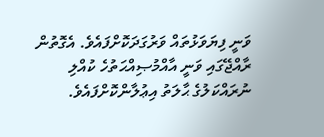ވަނީ ފިޔަވަޅުތައް ވަރުގަދަކޮށްފައެވެ. އެގޮތުން ރާއްޖޭގައި ވަނީ އާއްމުޞިއްޙަތުހެ ކުއްލި ނުރައްކަލުގެ ޙާލަތު އިޢުލާންކޮށްފައެވެ.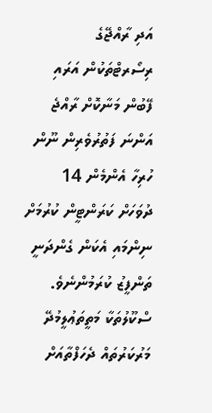އަދި ރާއްޖޭގެ ރިސޯރޓްތަކުން އަރައި ފޭބުން މަނާކޮށް ރާއްޖެ އަންނަ ފަތުރުވެރިން ނޫން ހުރިހާ އެންމެން 14 ދުވަހަށް ކަރަންޓީން ކުރުމަށް ނިންމައި އެކަން ގެންދަނީ ތަންފީޒު ކުރަމުންނެވެ. ސްކޫލުތަކާ މަތީތަޢުލީމުދޭ މަރުކަރުތައް ދެހަފްތާއަށް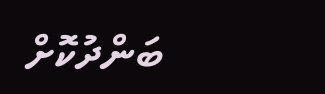ބަންދުކޮށް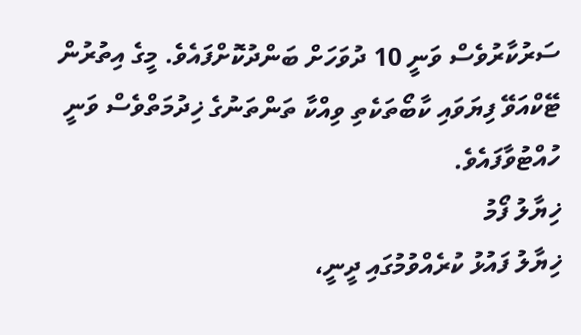ސަރުކާރުވެސް ވަނީ 10 ދުވަހަށް ބަންދުކޮށްފައެވެ. މީގެ އިތުރުން ޓޭކްއަވޭ ފިޔަވައި ކާބޯތަކެތި ވިއްކާ ތަންތަނުގެ ޚިދުމަތްވެސް ވަނީ ހުއްޓުވާފައެވެ.
ޚިޔާލު ފޯމު
ޚިޔާލު ފައުޅު ކުރެއްވުމުގައި ދީނީ،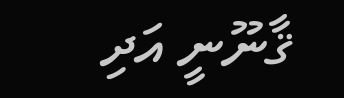ޤާނޫނީ އަދި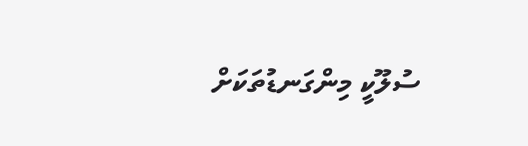ސުލޫކީ މިންގަނޑުތަކަށް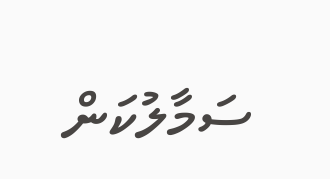ސަމާލުކަން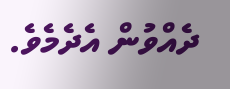ދެއްވުން އެދެމެވެ.